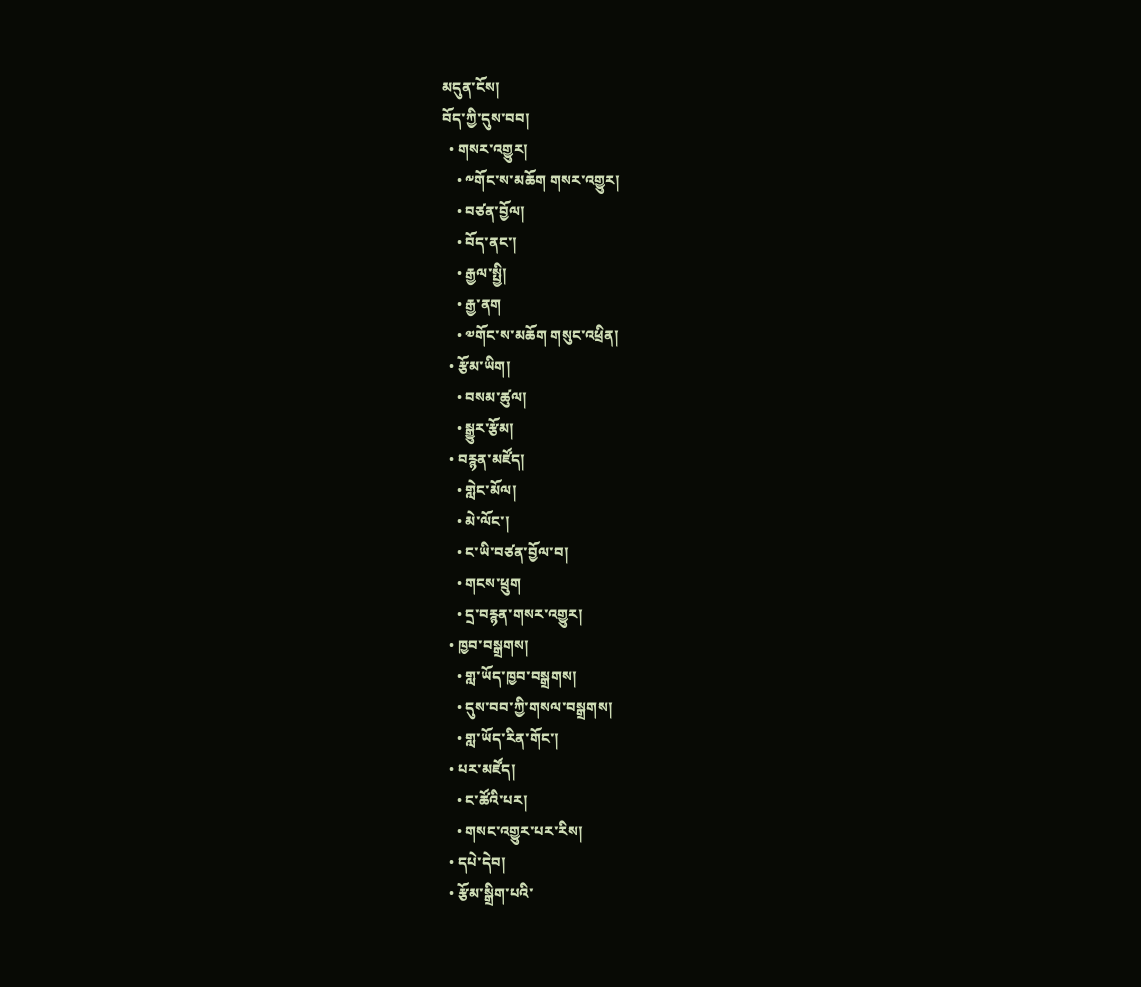མདུན་ངོས།
བོད་ཀྱི་དུས་བབ།
  • གསར་འགྱུར།
    • ༸གོང་ས་མཆོག གསར་འགྱུར།
    • བཙན་བྱོལ།
    • བོད་ནང་།
    • རྒྱལ་སྤྱི།
    • རྒྱ་ནག
    • ༧གོང་ས་མཆོག གསུང་འཕྲིན།
  • རྩོམ་ཡིག།
    • བསམ་ཚུལ།
    • སྒྱུར་རྩོམ།
  • བརྙན་མཛོད།
    • གླེང་མོལ།
    • མེ་ལོང་།
    • ང་ཡི་བཙན་བྱོལ་བ།
    • གངས་ཕྲུག
    • དྲ་བརྙན་གསར་འགྱུར།
  • ཁྱབ་བསྒྲགས།
    • གླ་ཡོད་ཁྱབ་བསྒྲགས།
    • དུས་བབ་ཀྱི་གསལ་བསྒྲགས།
    • གླ་ཡོད་རིན་གོང་།
  • པར་མཛོད།
    • ང་ཚོའི་པར།
    • གསང་འགྱུར་པར་རིས།
  • དཔེ་དེབ།
  • རྩོམ་སྒྲིག་པའི་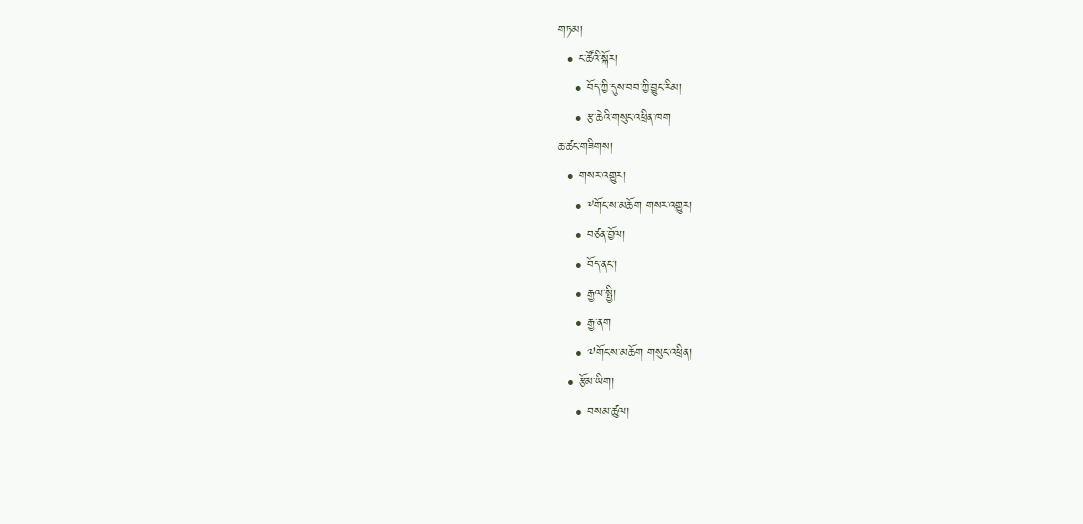གཏམ།
  • ང་ཚོའི་སྐོར།
    • བོད་ཀྱི་དུས་བབ་ཀྱི་བྱུང་རིམ།
    • རྩ་ཆེའི་གསུང་འཕྲིན་ཁག
ཆ་ཚང་གཟིགས།
  • གསར་འགྱུར།
    • ༸གོང་ས་མཆོག གསར་འགྱུར།
    • བཙན་བྱོལ།
    • བོད་ནང་།
    • རྒྱལ་སྤྱི།
    • རྒྱ་ནག
    • ༧གོང་ས་མཆོག གསུང་འཕྲིན།
  • རྩོམ་ཡིག།
    • བསམ་ཚུལ།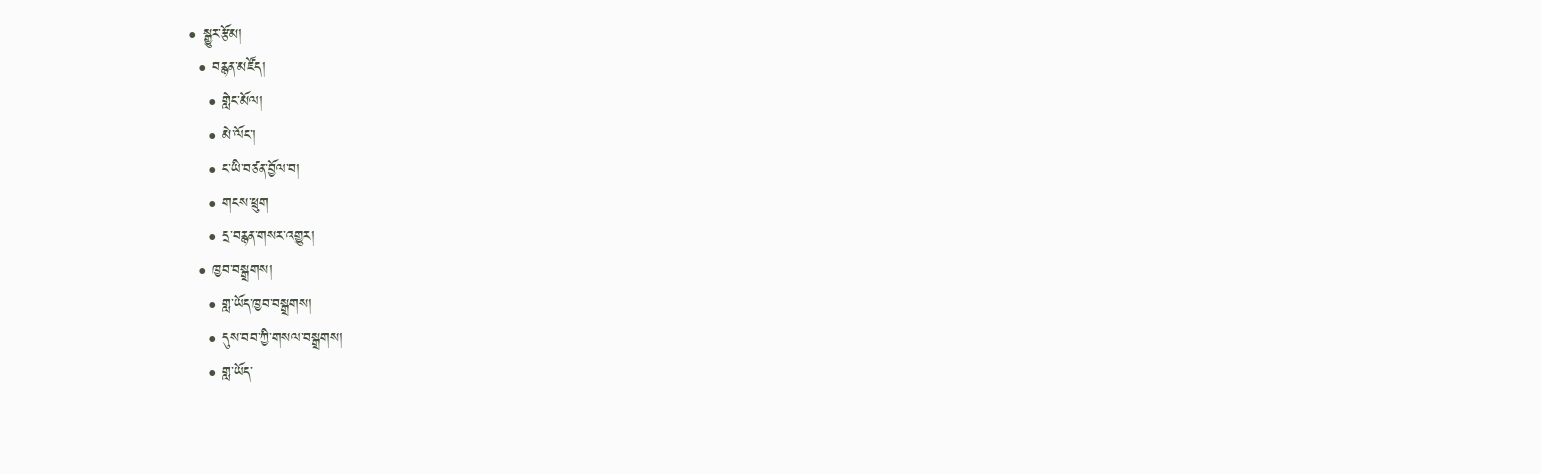• སྒྱུར་རྩོམ།
  • བརྙན་མཛོད།
    • གླེང་མོལ།
    • མེ་ལོང་།
    • ང་ཡི་བཙན་བྱོལ་བ།
    • གངས་ཕྲུག
    • དྲ་བརྙན་གསར་འགྱུར།
  • ཁྱབ་བསྒྲགས།
    • གླ་ཡོད་ཁྱབ་བསྒྲགས།
    • དུས་བབ་ཀྱི་གསལ་བསྒྲགས།
    • གླ་ཡོད་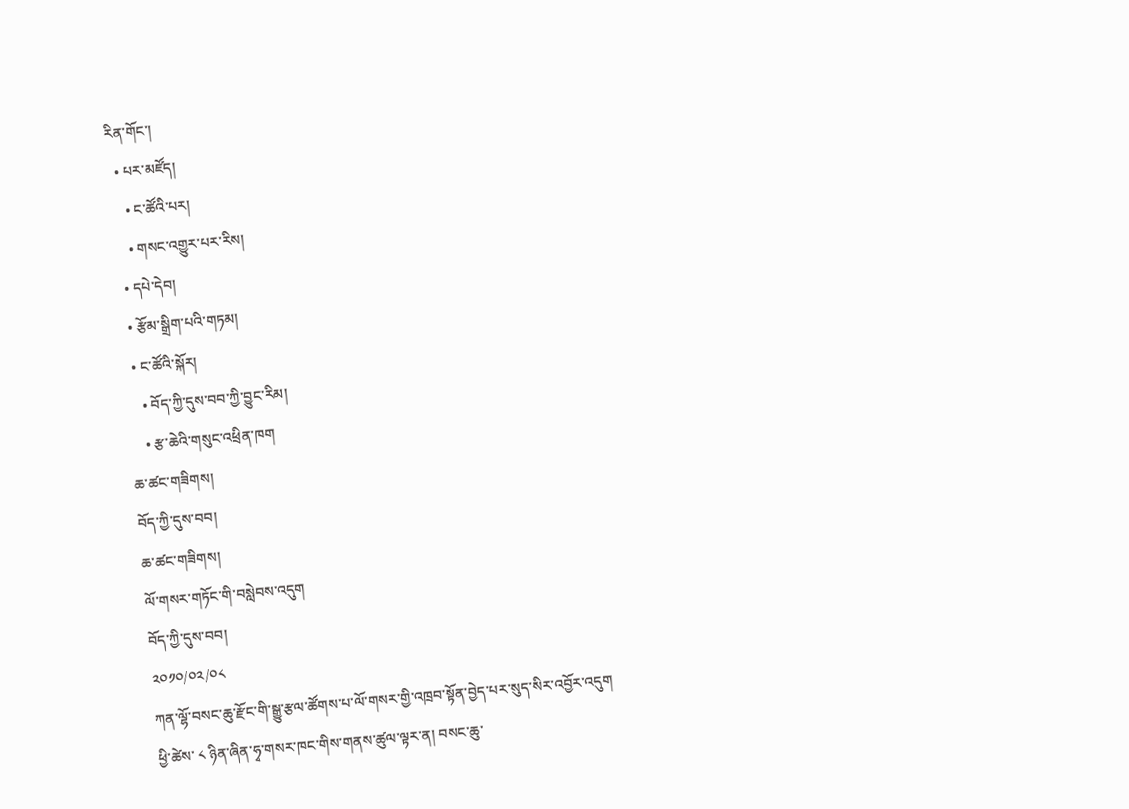རིན་གོང་།
  • པར་མཛོད།
    • ང་ཚོའི་པར།
    • གསང་འགྱུར་པར་རིས།
  • དཔེ་དེབ།
  • རྩོམ་སྒྲིག་པའི་གཏམ།
  • ང་ཚོའི་སྐོར།
    • བོད་ཀྱི་དུས་བབ་ཀྱི་བྱུང་རིམ།
    • རྩ་ཆེའི་གསུང་འཕྲིན་ཁག
ཆ་ཚང་གཟིགས།
བོད་ཀྱི་དུས་བབ།
ཆ་ཚང་གཟིགས།
ལོ་གསར་གཏོང་གི་བསླེབས་འདུག
བོད་ཀྱི་དུས་བབ།
༢༠༡༠/༠༢/༠༨
ཀན་ལྷོ་བསང་ཆུ་རྫོང་གི་སྒྱུ་རྩལ་ཚོགས་པ་ལོ་གསར་གྱི་འཁྲབ་སྟོན་བྱེད་པར་སུད་སིར་འབྱོར་འདུག
ཕྱི་ཚེས་ ༨ ཉིན་ཞིན་ཧྭ་གསར་ཁང་གིས་གནས་ཚུལ་ལྟར་ན། བསང་ཆུ་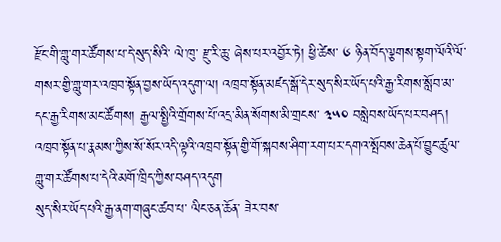རྫོང་གི་གླུ་གར་ཚོགས་པ་དེ་སུད་སིའི་ ལེ་ཁུ་ རྫུ་རི་ཆུ་ ཞེས་པར་འབྱོར་ཏེ། ཕྱི་ཚེས་ ༦ ཉིན་བོད་ལྕགས་སྟག་ལོའི་ལོ་གསར་གྱི་གླུ་གར་འཁྲབ་སྟོན་བྱས་ཡོད་འདུག་ལ། འཁྲབ་སྟོན་མཛད་སྒོ་དེར་སུད་སིར་ཡོད་པའི་རྒྱ་རིགས་སློབ་མ་དང་རྒྱ་རིགས་མང་ཚོགས། རྒྱལ་སྤྱིའི་གྲོགས་པོ་འདྲ་མིན་སོགས་མི་གྲངས་ ༣༥༠ བསླེབས་ཡོད་པར་བཤད།
འཁྲབ་སྟོན་པ་རྣམས་ཀྱིས་སོ་སོར་འདི་ལྟའི་འཁྲབ་སྟོན་གྱི་གོ་སྐབས་ཤིག་རག་པར་དགའ་སྤོབས་ཆེན་པོ་བྱུང་ཚུལ་གླུ་གར་ཚོགས་པ་དེའི་མགོ་ཁྲིད་ཀྱིས་བཤད་འདུག
སུད་སིར་ཡོད་པའི་རྒྱ་ནག་གཞུང་ཚབ་པ་ ལིང་ཅན་ཆོན་ ཟེར་བས་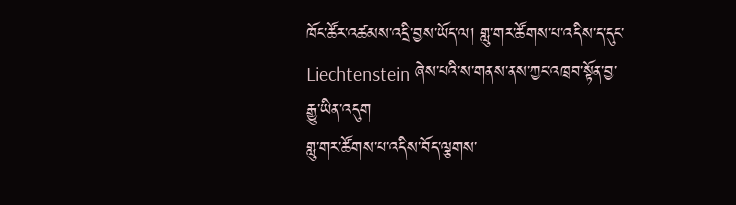ཁོང་ཚོར་འཚམས་འདྲི་བྱས་ཡོད་ལ། གླུ་གར་ཚོགས་པ་འདིས་ད་དུང་ Liechtenstein ཞེས་པའི་ས་གནས་ནས་ཀྱང་འཁྲབ་སྟོན་བྱ་རྒྱུ་ཡིན་འདུག
གླུ་གར་ཚོགས་པ་འདིས་བོད་ལྕགས་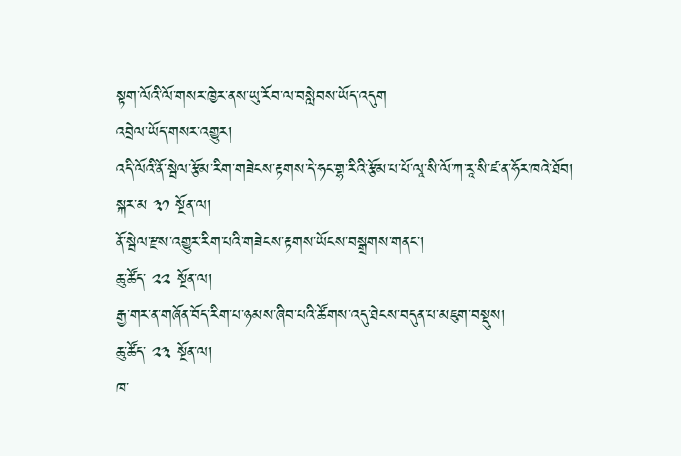སྟག་ལོའི་ལོ་གསར་ཁྱེར་ནས་ཡུ་རོབ་ལ་བསླེབས་ཡོད་འདུག
འབྲེལ་ཡོད་གསར་འགྱུར།
འདི་ལོའི་ནོ་སྦེལ་རྩོམ་རིག་གཟེངས་རྟགས་དེ་ཧང་གྷ་རིའི་རྩོམ་པ་པོ་ལཱ་སི་ལོ་ཀ་རཱ་སི་ཛ་ན་ཧོར་ཁའེ་ཐོབ།
སྐར་མ ༣༡ སྔོན་ལ།
ནོ་སྦེལ་རྫས་འགྱུར་རིག་པའི་གཟེངས་རྟགས་ཡོངས་བསྒྲགས་གནང་།
ཆུ་ཚོད་ ༢༢ སྔོན་ལ།
རྒྱ་གར་ན་གཞོན་བོད་རིག་པ་ཉམས་ཞིབ་པའི་ཚོགས་འདུ་ཐེངས་བདུན་པ་མཇུག་བསྡུས།
ཆུ་ཚོད་ ༢༣ སྔོན་ལ།
ཁ་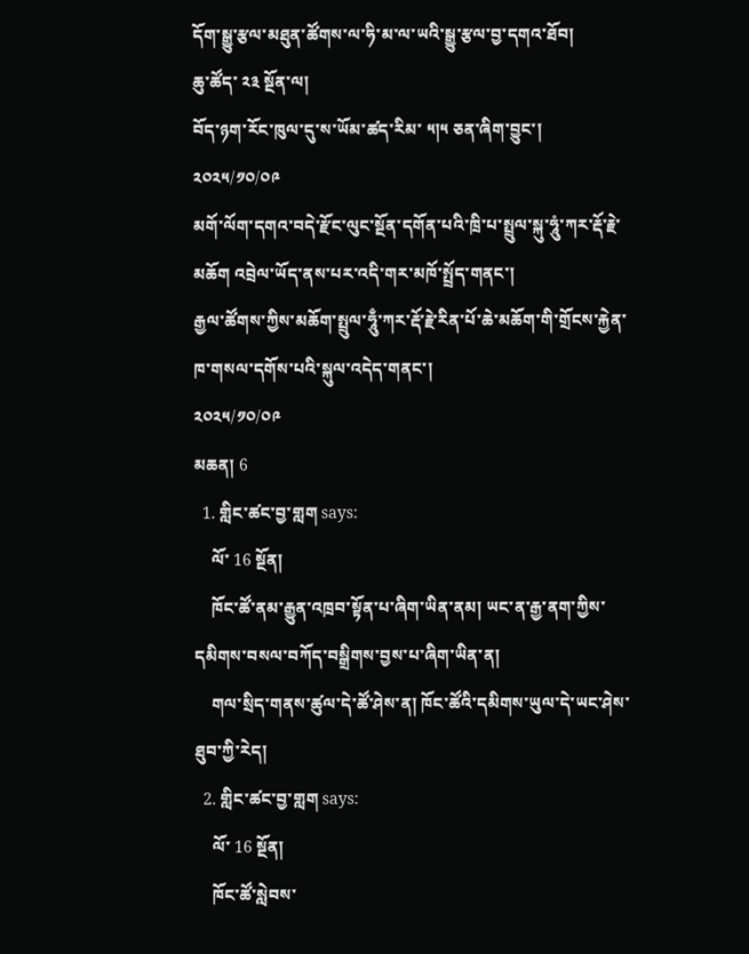དོག་སྒྱུ་རྩལ་མཐུན་ཚོགས་ལ་ཧི་མ་ལ་ཡའི་སྒྱུ་རྩལ་བྱ་དགའ་ཐོབ།
ཆུ་ཚོད་ ༢༣ སྔོན་ལ།
བོད་ཉག་རོང་ཁུལ་དུ་ས་ཡོམ་ཚད་རིམ་ ༥།༥ ཅན་ཞིག་བྱུང་།
༢༠༢༥/༡༠/༠༩
མགོ་ལོག་དགའ་བདེ་རྫོང་ལུང་སྔོན་དགོན་པའི་ཁྲི་པ་སྤྲུལ་སྐུ་ཧཱུཾ་ཀར་རྡོ་རྗེ་མཆོག འབྲེལ་ཡོད་ནས་པར་འདི་གར་མཁོ་སྤྲོད་གནང་།
རྒྱལ་ཚོགས་ཀྱིས་མཆོག་སྤྲུལ་ཧཱུྃ་ཀར་རྡོ་རྗེ་རིན་པོ་ཆེ་མཆོག་གི་གྲོངས་རྐྱེན་ཁ་གསལ་དགོས་པའི་སྐུལ་འདེད་གནང་།
༢༠༢༥/༡༠/༠༩
མཆན། 6
  1. གླིང་ཚང་བྱ་གླག says:
    ལོ་ 16 སྔོན།
    ཁོང་ཚོ་ནམ་རྒྱུན་འཁྲབ་སྟོན་པ་ཞིག་ཡིན་ནམ། ཡང་ན་རྒྱ་ནག་ཀྱིས་དམིགས་བསལ་བཀོད་བསྒྲིགས་བྱས་པ་ཞིག་ཡིན་ན།
    གལ་སྲིད་གནས་ཚུལ་དེ་ཚོ་ཤེས་ན། ཁོང་ཚོའི་དམིགས་ཡུལ་དེ་ཡང་ཤེས་ཐུབ་ཀྱི་རེད།
  2. གླིང་ཚང་བྱ་གླག says:
    ལོ་ 16 སྔོན།
    ཁོང་ཚོ་སླེབས་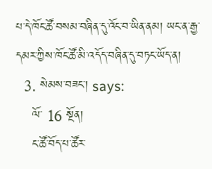པ་དེ་ཁོང་ཚོ་བསམ་བཞིན་དུ་འོང་བ་ཡིན་ནམ། ཡང་ན་རྒྱ་དམར་ཀྱིས་ཁོང་ཚོ་མི་འདོད་བཞིན་དུ་བཏང་ཡོད་ན།
  3. སེམས་བཟང་། says:
    ལོ་ 16 སྔོན།
    ང་ཚོ་བོད་པ་ཚོར་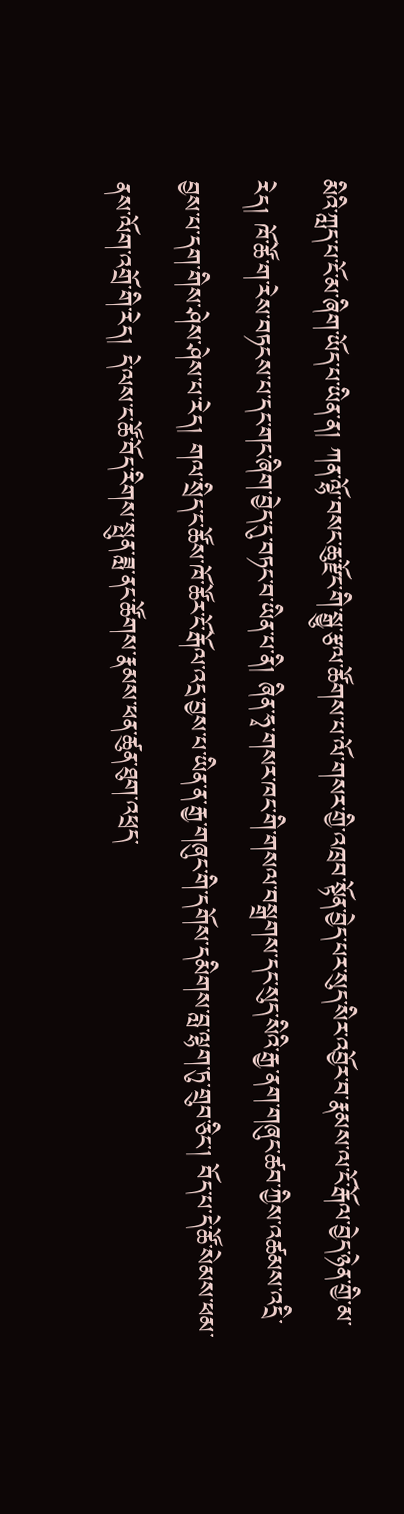མིའི་ཀླད་པ་ངོ་མ་ཞིག་ཡོད་པ་ཡིན་ན། ཀན་ལྷོ་བསང་ཆུ་རྫོང་གི་སྒྱུ་རྩལ་ཚོགས་པ་ལོ་གསར་གྱི་འཁྲབ་སྟོན་བྱེད་པར་སུད་སིར་འབྱོར་བ་རྣམས་ལ་ངོ་རྒོལ་བྱེད་ཉེན་གྱི་མ་རེད། ཁོ་ཚོ་ག་རེས་བཏངས་པ་དང་གང་ཞིག་བྱེད་དུ་བཏང་བ་ཡིན་པ་ནི། ཞིན་ཧྭ་གསར་ཁང་གི་གསལ་བསྒྲགས་དང་སུད་སིའི་རྒྱ་ནག་གཞུང་ཚབ་ཀྱིས་འཚམས་འདྲི་བྱས་པ་དག་གིས་ཤེས་ཤེས་པ་རེད། གལ་སྲིད་ང་ཚོས་ཁོ་ཚོར་ངོ་རྒོལ་འདྲ་བྱས་པ་ཡིན་ན་རྒྱ་གཞུང་གི་དགོས་དམིགས་བླ་ལྷག་ཏུ་གྲུབ་ཅིང་། བོད་པ་དེ་ཚོ་སེམས་ཕམ་ནས་ལོག་འགྲོ་གི་རེད། དེ་ལས་ང་ཚོ་བོད་རིགས་སྤུན་ཟླ་ནང་ཚོགས་རྣམས་ཕན་ཚུན་ཐུག་འཕྲད་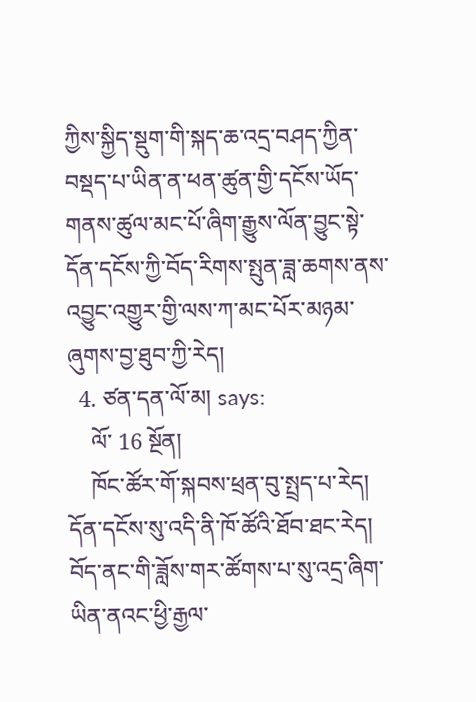ཀྱིས་སྐྱིད་སྡུག་གི་སྐད་ཆ་འདྲ་བཤད་ཀྱིན་བསྡད་པ་ཡིན་ན་ཕན་ཚུན་གྱི་དངོས་ཡོད་གནས་ཚུལ་མང་པོ་ཞིག་རྒྱུས་ལོན་བྱུང་སྟེ་དོན་དངོས་ཀྱི་བོད་རིགས་སྤུན་ཟླ་ཆགས་ནས་འབྱུང་འགྱུར་གྱི་ལས་ཀ་མང་པོར་མཉམ་ཞུགས་བྱ་ཐུབ་ཀྱི་རེད།
  4. ཙན་དན་ལོ་མ། says:
    ལོ་ 16 སྔོན།
    ཁོང་ཚོར་གོ་སྐབས་ཕྲན་བུ་སྤྲད་པ་རེད། དོན་དངོས་སུ་འདི་ནི་ཁོ་ཚོའི་ཐོབ་ཐང་རེད། བོད་ནང་གི་ཟློས་གར་ཚོགས་པ་སུ་འདྲ་ཞིག་ཡིན་ནའང་ཕྱི་རྒྱལ་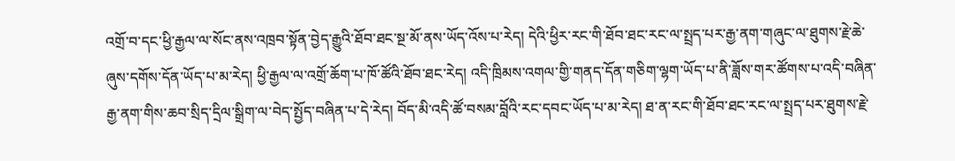འགྲོ་བ་དང་ཕྱི་རྒྱལ་ལ་སོང་ནས་འཁྲབ་སྟོན་བྱེད་རྒྱུའི་ཐོབ་ཐང་སྔ་མོ་ནས་ཡོད་འོས་པ་རེད། དེའི་ཕྱིར་རང་གི་ཐོབ་ཐང་རང་ལ་སྤྲད་པར་རྒྱ་ནག་གཞུང་ལ་ཐུགས་རྗེ་ཆེ་ཞུས་དགོས་དོན་ཡོད་པ་མ་རེད། ཕྱི་རྒྱལ་ལ་འགྲོ་ཆོག་པ་ཁོ་ཚོའི་ཐོབ་ཐང་རེད། འདི་ཁྲིམས་འགལ་གྱི་གནད་དོན་གཅིག་ལྷག་ཡོད་པ་ནི་ཟློས་གར་ཚོགས་པ་འདི་བཞིན་རྒྱ་ནག་གིས་ཆབ་སྲིད་དྲིལ་སྒྲིག་ལ་བེད་སྤྱོད་བཞིན་པ་དེ་རེད། བོད་མི་འདི་ཚོ་བསམ་བློའི་རང་དབང་ཡོད་པ་མ་རེད། ཐ་ན་རང་གི་ཐོབ་ཐང་རང་ལ་སྤྲད་པར་ཐུགས་རྗེ་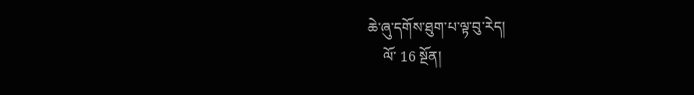ཆེ་ཞུ་དགོས་ཐུག་པ་ལྟ་བུ་རེད།
    ལོ་ 16 སྔོན།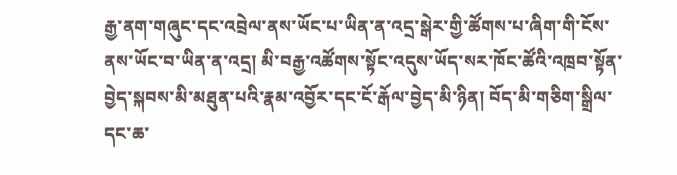རྒྱ་ནག་གཞུང་དང་འབྲེལ་ནས་ཡོང་པ་ཡིན་ན་འདྲ་སྒེར་གྱི་ཚོགས་པ་ཞིག་གི་ངོས་ནས་ཡོང་བ་ཡིན་ན་འདྲ། མི་བརྒྱ་འཚོགས་སྟོང་འདུས་ཡོད་སར་ཁོང་ཚོའི་འཁྲབ་སྟོན་བྱེད་སྐབས་མི་མཐུན་པའི་རྣམ་འབྱོར་དང་ངོ་རྒོལ་བྱེད་མི་ཉིན། བོད་མི་གཅིག་སྒྲིལ་དང་ཆ་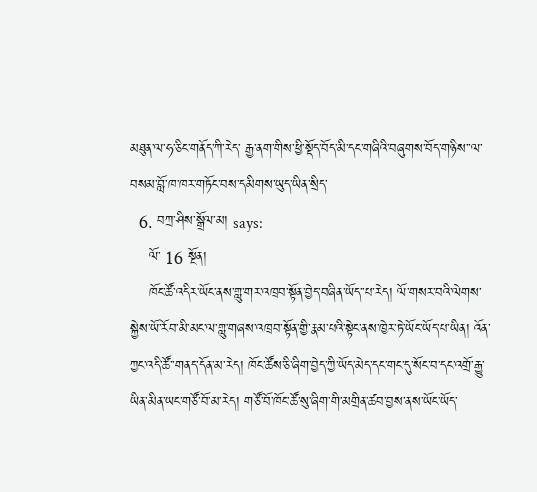མཐུན་ལ་ཧ་ཅིང་གནོད་ཀི་རེད་ རྒྱ་ནག་གིས་ཕྱི་སྡོད་བོད་མི་དང་གཞིའི་བཞུགས་བོད་གཉིས་་ལ་བསམ་བློ་ཁ་ཁར་གཏོང་བས་དམིགས་ཡུད་ཡིན་སྲིད་
  6. བཀྲ་ཤིས་སྒྲོལ་མ། says:
    ལོ་ 16 སྔོན།
    ཁོང་ཚོ་འདིར་ཡོང་ནས་གླུ་གར་འཁྲབ་སྟོན་བྱེད་བཞིན་ཡོད་་པ་རེད། ལོ་གསར་བའི་ལེགས་སྐྱེས་ཡོ་རོབ་མི་མང་ལ་གླུ་གཞས་འཁྲབ་སྟོན་གྱི་རྣམ་པའི་སྟེང་ནས་ཁྱེར་ཏེ་ཡོང་ཡོད་པ་ཡིན། འོན་ཀྱང་འདི་ཚོ་་གནད་དོན་མ་རེད། ཁོང་ཚོས་ཅི་ཞིག་བྱེད་ཀྱི་ཡོད་མེད་དང་གང་དུ་སོང་བ་དང་འགྲོ་རྒྱུ་ཡིན་མིན་ཡང་གཙོ་བོ་མ་རེད། གཙོ་བོ་ཁོང་ཚོ་སུ་ཞིག་གི་མགྲིན་ཚབ་བྱས་ནས་ཡོང་ཡོད་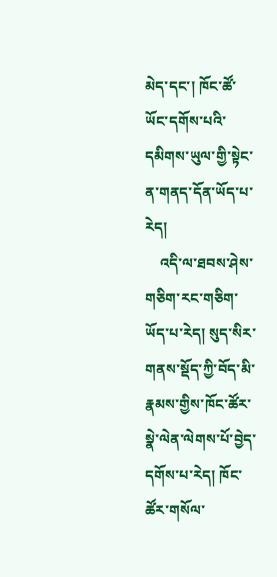མེད་དང་། ཁོང་ཚོ་ཡོང་དགོས་པའི་དམིགས་ཡུལ་གྱི་སྟེང་ན་གནད་དོན་ཡོད་པ་རེད།
    འདི་ལ་ཐབས་ཤེས་གཅིག་རང་གཅིག་ཡོད་པ་རེད། སུད་སིར་གནས་སྡོད་ཀྱི་བོད་མི་རྣམས་གྱིས་ཁོང་ཚོར་སྣེ་ལེན་ལེགས་པོ་བྱེད་དགོས་པ་རེད། ཁོང་ཚོར་གསོལ་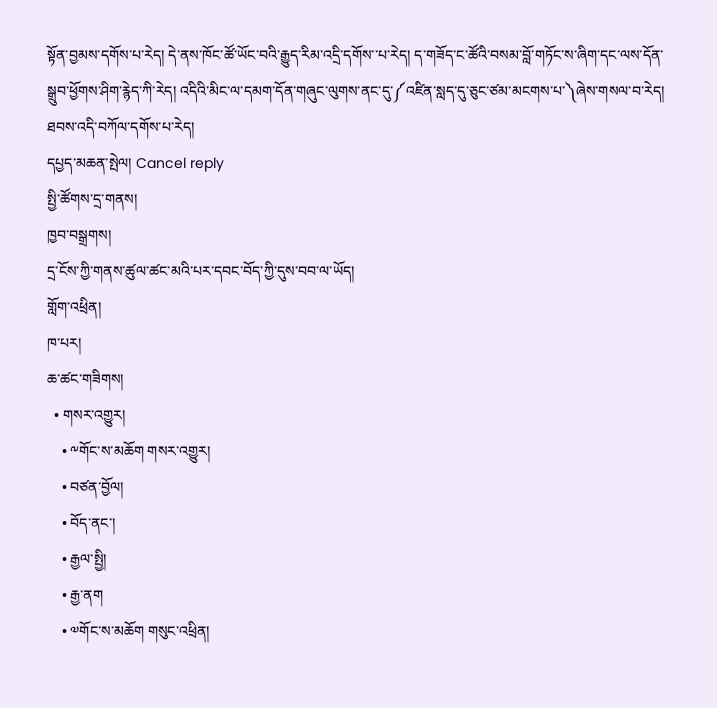སྟོན་བྱམས་དགོས་པ་རེད། དེ་ནས་ཁོང་ཚོ་ཡོང་བའི་རྒྱུད་རིམ་འདྲི་དགོས་་པ་རེད། ད་གཟོད་ང་ཚོའི་བསམ་བློ་གཏོང་ས་ཞིག་དང་ལས་དོན་སྒྲུབ་ཕྱོགས་ཤིག་རྙེད་ཀི་རེད། འདིའི་མིང་ལ་དམག་དོན་གཞུང་ལུགས་ནང་དུ་༼འཛིན་སླད་དུ་ཅུང་ཙམ་མངགས་པ་༽ཞེས་གསལ་བ་རེད། ཐབས་འདི་བཀོལ་དགོས་པ་རེད།
དཔྱད་མཆན་སྤེལ། Cancel reply
སྤྱི་ཚོགས་དྲ་གནས།
ཁྱབ་བསྒྲགས།
དྲ་ངོས་ཀྱི་གནས་ཚུལ་ཚང་མའི་པར་དབང་བོད་ཀྱི་དུས་བབ་ལ་ཡོད།
གློག་འཕྲིན།
ཁ་པར།
ཆ་ཚང་གཟིགས།
  • གསར་འགྱུར།
    • ༸གོང་ས་མཆོག གསར་འགྱུར།
    • བཙན་བྱོལ།
    • བོད་ནང་།
    • རྒྱལ་སྤྱི།
    • རྒྱ་ནག
    • ༧གོང་ས་མཆོག གསུང་འཕྲིན།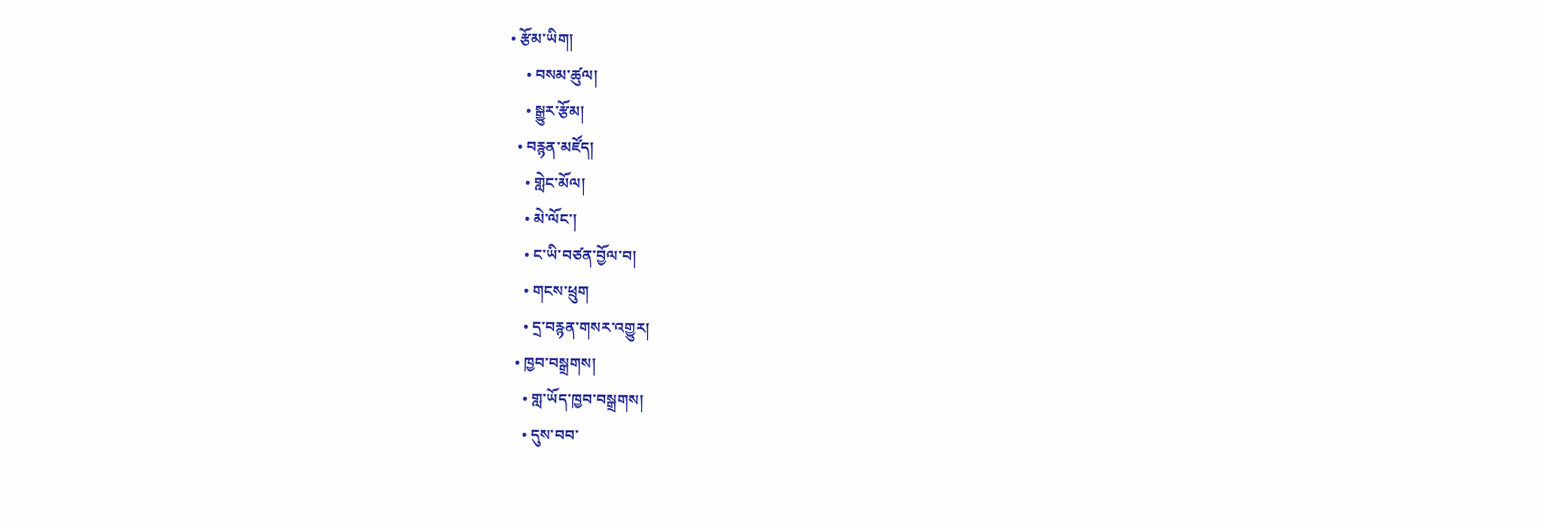• རྩོམ་ཡིག།
    • བསམ་ཚུལ།
    • སྒྱུར་རྩོམ།
  • བརྙན་མཛོད།
    • གླེང་མོལ།
    • མེ་ལོང་།
    • ང་ཡི་བཙན་བྱོལ་བ།
    • གངས་ཕྲུག
    • དྲ་བརྙན་གསར་འགྱུར།
  • ཁྱབ་བསྒྲགས།
    • གླ་ཡོད་ཁྱབ་བསྒྲགས།
    • དུས་བབ་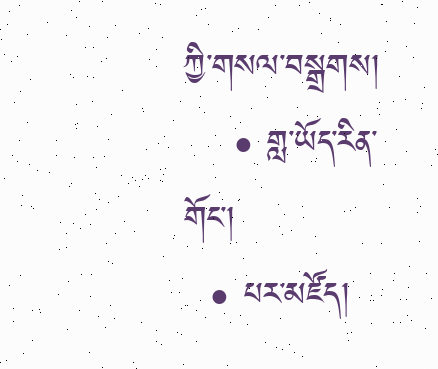ཀྱི་གསལ་བསྒྲགས།
    • གླ་ཡོད་རིན་གོང་།
  • པར་མཛོད།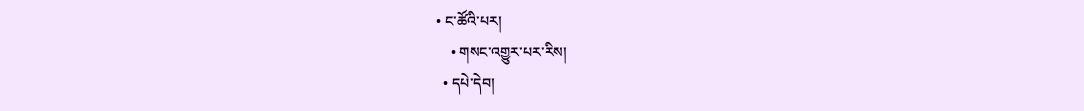• ང་ཚོའི་པར།
    • གསང་འགྱུར་པར་རིས།
  • དཔེ་དེབ།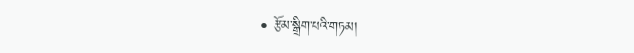• རྩོམ་སྒྲིག་པའི་གཏམ།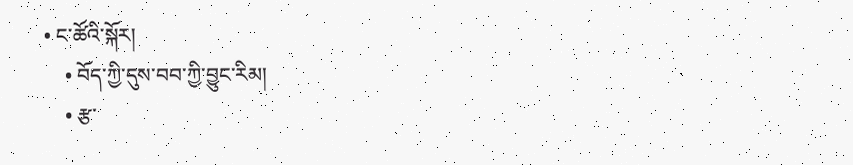• ང་ཚོའི་སྐོར།
    • བོད་ཀྱི་དུས་བབ་ཀྱི་བྱུང་རིམ།
    • རྩ་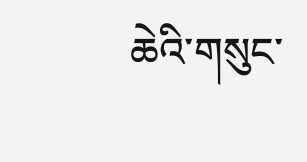ཆེའི་གསུང་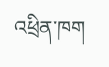འཕྲིན་ཁག